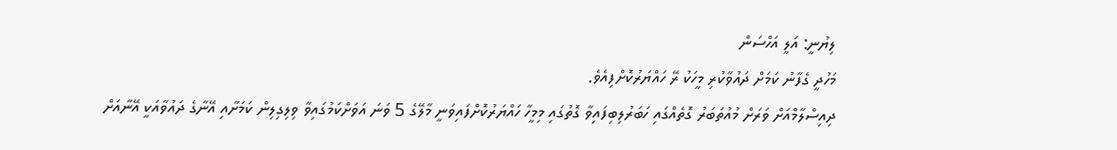ލިޔުނީ: އަލީ އަހްސަން
މަހުދީ ގެފާނު ކަމަށް ދައުވާކުރި މީހަކު ރޭ ހައްޔަރުކޮށްފިއެވެ.
ދިއިސްލާމްއަށް ވަރަށް މުއުތަބަރު ގޮތެއްގައި ހަބަރުލިބިފައިވާ ގޮތުގައި މިމީހާ ހައްޔަރުކޮށްފައިވަނީ މާލޭގެ 5 ވަނަ އަވަށްކަމުގައިވާ ވިލިގިލިން ކަމަށާއި އޭނާގެ ދައުވާއަކީ އޭނާއަށް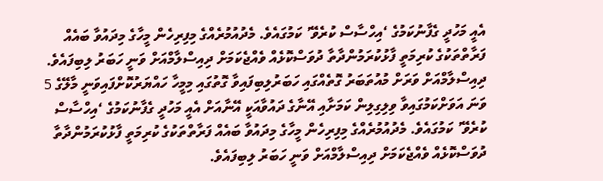އެއީ މަހުދީ ގެފާނުކަމުގެ ‘އިހްސާސް ކުރެވޭ’ ކަމުގައެވެ. މެދުއުމުރެއްގެ މިފިރިހެން މީހާގެ މިދައުވާ ބައެއް ފަރާތްތަކުގެ ކުރިމަތީ ފާޅުކުރަމުންދާތާ ދުވަސްކޮޅެއް ވެއްޖެކަމަށް ދިއިސްލާމްއަށް ވަނީ ހަބަރު ލިބިފައެވެ.
ދިއިސްލާމްއަށް ވަރަށް މުއުތަބަރު ގޮތެއްގައި ހަބަރުލިބިފައިވާ ގޮތުގައި މިމީހާ ހައްޔަރުކޮށްފައިވަނީ މާލޭގެ 5 ވަނަ އަވަށްކަމުގައިވާ ވިލިގިލިން ކަމަށާއި އޭނާގެ ދައުވާއަކީ އޭނާއަށް އެއީ މަހުދީ ގެފާނުކަމުގެ ‘އިހްސާސް ކުރެވޭ’ ކަމުގައެވެ. މެދުއުމުރެއްގެ މިފިރިހެން މީހާގެ މިދައުވާ ބައެއް ފަރާތްތަކުގެ ކުރިމަތީ ފާޅުކުރަމުންދާތާ ދުވަސްކޮޅެއް ވެއްޖެކަމަށް ދިއިސްލާމްއަށް ވަނީ ހަބަރު ލިބިފައެވެ.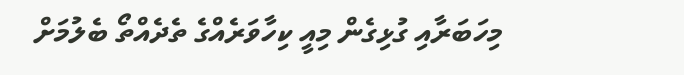މިހަބަރާއި ގުޅިގެން މިއީ ކިހާވަރެއްގެ ތެދެއްތޯ ބެލުމަށް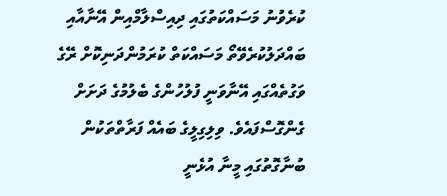ކުރެވުނު މަސައްކަތުގައި ދިއިސްލާމްއިން އޭނާއާއި ބައްދަލުކުރެވޭތޯ މަސައްކަތް ކުރަމުންދަނިކޮށް ރޭގެ ވަގުތެއްގައި އޭނާވަނީ ފުލުހުންގެ ބެލުމުގެ ދަށަށް ގެންގޮސްފައެވެ. ވިލިގިލީގެ ބައެއް ފަރާތްތަކުން ބުނާގޮތުގައި މީނާ އުޅެނީ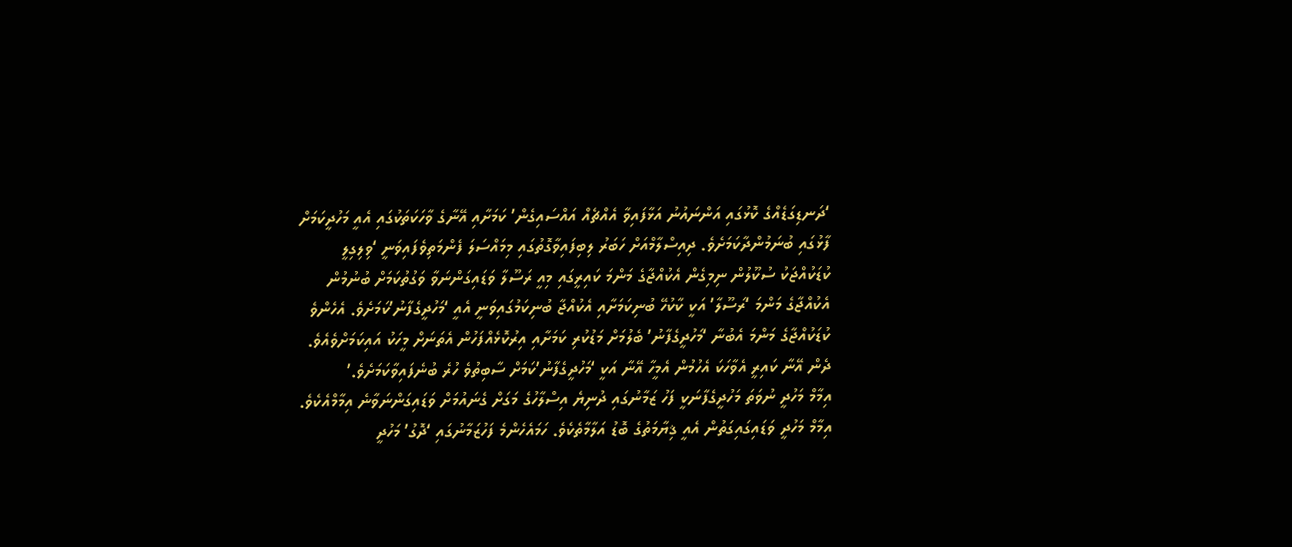‘ދަނޑިގަޑެއްގެ ކޮޅުގައި އަންނައުނު އަޅާފައިވާ އެއްޗެއް އައްސައިގެން’ ކަމަށާއި އޭނާގެ ވާހަކަތަކުގައި އެއީ މަހުދީކަމަށް ފާޅުގައި ބުނަމުންދާކަމަށެވެ. ދިއިސްލާމްއަށް ހަބަރު ލިބިފައިވާގޮތުގައި މިމައްސަލަ ފެންމަތިވެފައިވަނީ ‘ވިލިގިލީ ކުޑަކުއްޖަކު ސުކޫލުން ނިމިގެން އެކުއްޖާގެ މަންމަ ކައިރީގައި މިއީ ރަސޫލާ ވަޑައިގަންނަވާ ވަގުތުކަމަށް ބުނުމުން އެކުއްޖާގެ މަންމަ ‘ރަސޫލާ’ އަކީ ކާކުހޭ ބުނިކަމަށާއި އެކުއްޖާ ބުނިކަމުގައިވަނީ އެއީ ‘މަހުދީގެފާނު’ކަމަށެވެ. އެހެންވެ ކުޑަކުއްޖާގެ މަންމަ އެބުނާ ‘މަހުދީގެފާނު’ ބެލުމަށް މަޑުކުރި ކަމަށާއި އިރުކޮޅެއްފަހުން އެތަނަށް މީހަކު އައިކަމަށްވެއެވެ. ދެން އޭނާ ކައިރީ އެވާހަކަ އެހުމުން އެމީހާ އޭނާ އަކީ ‘މަހުދީގެފާނު’ކަމަށް ސާބިތުވެ ހުރެ ބުނެފައިވާކަމަށެވެ.’
އިމާމް މަހުދީ ނުވަތަ މަހުދީގެފާނަކީ ފަހު ޒަމާނުގައި ދުނިޔެ އިސްލާހުގެ މަގަށް ގެނައުމަށް ވަޑައިގަންނަވާނެ އިމާމްއެކެވެ. އިމާމް މަހުދީ ވަޑައިގައިގަތުން އެއީ ޤިޔާމަތުގެ ބޮޑު އަލާމާތެކެވެ. ހަމައެހެންމެ ފަހުޒަމާނުގައި ‘ދޮގު’ މަހުދީ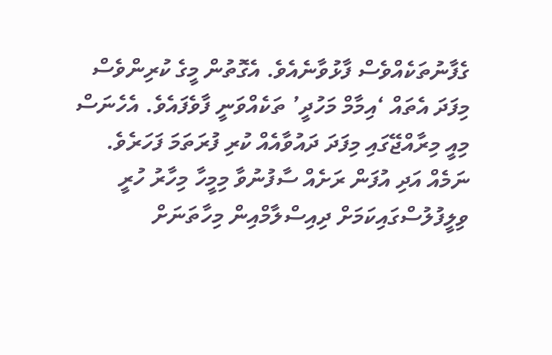ގެފާނުތަކެއްވެސް ފާޅުވާނެއެވެ. އެގޮތުން މީގެ ކުރިންވެސް މިފަދަ އެތައް ‘އިމާމް މަހުދީ’ ތަކެއްވަނީ ފާވެފައެވެ. އެހެނަސް މިއީ މިރާއްޖޭގައި މިފަދަ ދައުވާއެއް ކުރި ފުރަތަމަ ފަހަރެވެ.
ނަމެއް އަދި އުފަން ރަށެއް ސާފުނުވާ މިމީހާ މިހާރު ހުރީ ވިލީފުލުސްގައިކަމަށް ދިއިސްލާމްއިން މިހާތަނަށް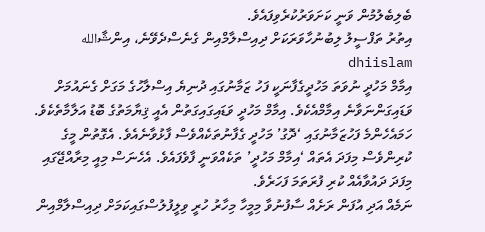ބެލިބެލުމުން ވަނީ ކަށަވަރުކުރެވިފައެވެ.
އިތުރު ތަފްސީލު ލިބުނުހާވަރަކަށް ދިއިސްލާމްއިން ގެނެސްދެވޭނެ، އިންޝާالله dhiislam
އިމާމް މަހުދީ ނުވަތަ މަހުދީގެފާނަކީ ފަހު ޒަމާނުގައި ދުނިޔެ އިސްލާހުގެ މަގަށް ގެނައުމަށް ވަޑައިގަންނަވާނެ އިމާމްއެކެވެ. އިމާމް މަހުދީ ވަޑައިގައިގަތުން އެއީ ޤިޔާމަތުގެ ބޮޑު އަލާމާތެކެވެ. ހަމައެހެންމެ ފަހުޒަމާނުގައި ‘ދޮގު’ މަހުދީ ގެފާނުތަކެއްވެސް ފާޅުވާނެއެވެ. އެގޮތުން މީގެ ކުރިންވެސް މިފަދަ އެތައް ‘އިމާމް މަހުދީ’ ތަކެއްވަނީ ފާވެފައެވެ. އެހެނަސް މިއީ މިރާއްޖޭގައި މިފަދަ ދައުވާއެއް ކުރި ފުރަތަމަ ފަހަރެވެ.
ނަމެއް އަދި އުފަން ރަށެއް ސާފުނުވާ މިމީހާ މިހާރު ހުރީ ވިލީފުލުސްގައިކަމަށް ދިއިސްލާމްއިން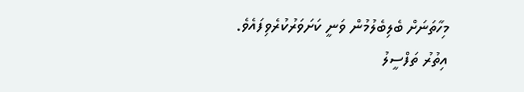މިހާތަނަށް ބެލިބެލުމުން ވަނީ ކަށަވަރުކުރެވިފައެވެ.
އިތުރު ތަފްސީލު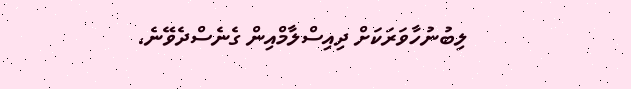ލިބުނުހާވަރަކަށް ދިއިސްލާމްއިން ގެނެސްދެވޭނެ،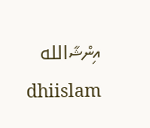އިންޝާالله dhiislam